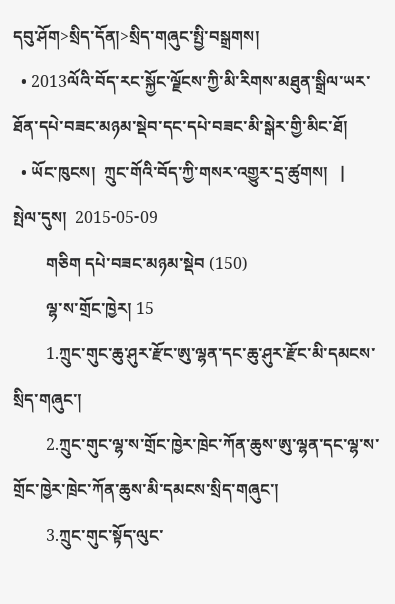དབུ་ཤོག>སྲིད་དོན།>སྲིད་གཞུང་སྤྱི་བསྒྲགས།
  • 2013ལོའི་བོད་རང་སྐྱོང་ལྗོངས་ཀྱི་མི་རིགས་མཐུན་སྒྲིལ་ཡར་ཐོན་དཔེ་བཟང་མཉམ་སྡེབ་དང་དཔེ་བཟང་མི་སྒེར་གྱི་མིང་ཐོ།
  • ཡོང་ཁུངས།  ཀྲུང་གོའི་བོད་ཀྱི་གསར་འགྱུར་དྲ་ཚུགས།   |     སྤེལ་དུས།  2015-05-09
        གཅིག དཔེ་བཟང་མཉམ་སྡེབ (150)
        ལྷ་ས་གྲོང་ཁྱེར། 15
        1.ཀྲུང་གུང་ཆུ་ཤུར་རྫོང་ཨུ་ལྷན་དང་ཆུ་ཤུར་རྫོང་མི་དམངས་སྲིད་གཞུང་།
        2.ཀྲུང་གུང་ལྷ་ས་གྲོང་ཁྱེར་ཁྲེང་ཀོན་ཆུས་ཨུ་ལྷན་དང་ལྷ་ས་གྲོང་ཁྱེར་ཁྲེང་ཀོན་ཆུས་མི་དམངས་སྲིད་གཞུང་།
        3.ཀྲུང་གུང་སྟོད་ལུང་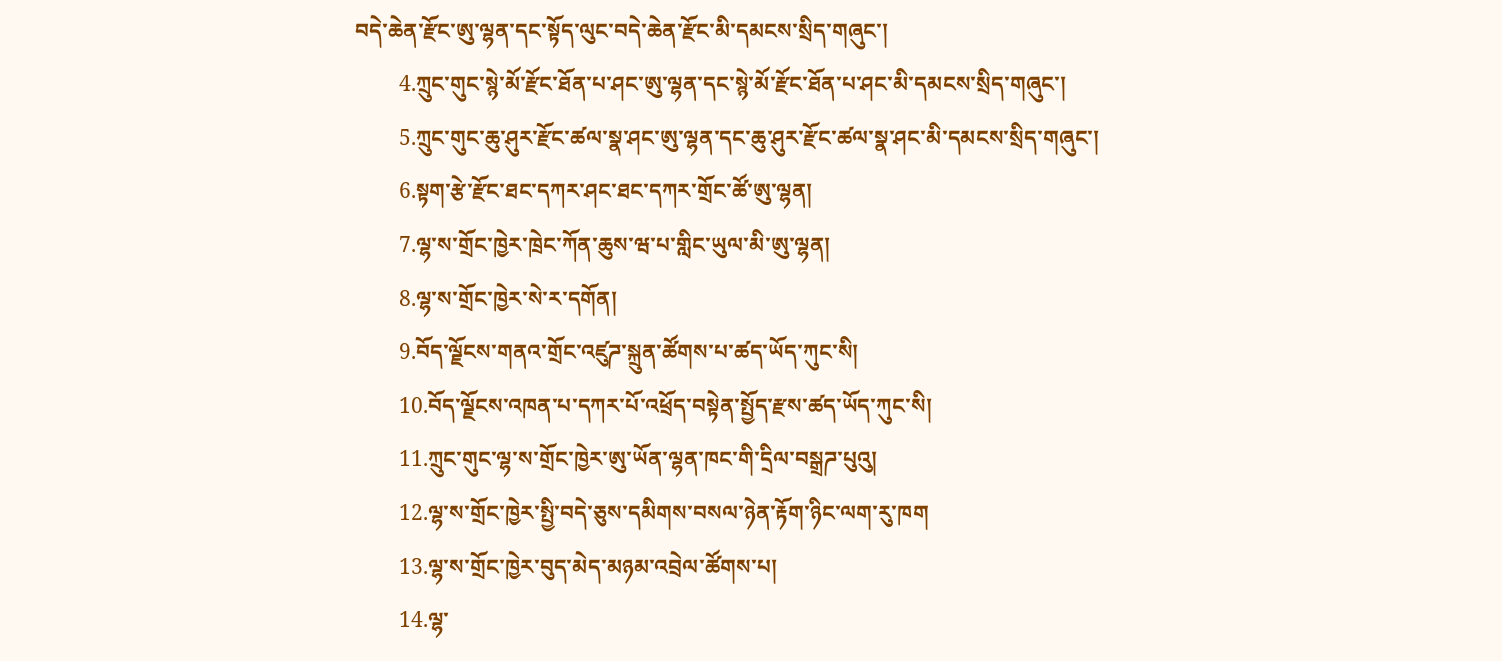བདེ་ཆེན་རྫོང་ཨུ་ལྷན་དང་སྟོད་ལུང་བདེ་ཆེན་རྫོང་མི་དམངས་སྲིད་གཞུང་།
        4.ཀྲུང་གུང་སྙེ་མོ་རྫོང་ཐོན་པ་ཤང་ཨུ་ལྷན་དང་སྙེ་མོ་རྫོང་ཐོན་པ་ཤང་མི་དམངས་སྲིད་གཞུང་།
        5.ཀྲུང་གུང་ཆུ་ཤུར་རྫོང་ཚལ་སྣ་ཤང་ཨུ་ལྷན་དང་ཆུ་ཤུར་རྫོང་ཚལ་སྣ་ཤང་མི་དམངས་སྲིད་གཞུང་།
        6.སྟག་རྩེ་རྫོང་ཐང་དཀར་ཤང་ཐང་དཀར་གྲོང་ཚོ་ཨུ་ལྷན།
        7.ལྷ་ས་གྲོང་ཁྱེར་ཁྲེང་ཀོན་ཆུས་ཝ་པ་གླིང་ཡུལ་མི་ཨུ་ལྷན།
        8.ལྷ་ས་གྲོང་ཁྱེར་སེ་ར་དགོན།
        9.བོད་ལྗོངས་གནའ་གྲོང་འཛུཌ་སྐྲུན་ཚོགས་པ་ཚད་ཡོད་ཀུང་སི།
        10.བོད་ལྗོངས་འཁན་པ་དཀར་པོ་འཕྲོད་བསྟེན་སྤྱོད་རྫས་ཚད་ཡོད་ཀུང་སི།
        11.ཀྲུང་གུང་ལྷ་ས་གྲོང་ཁྱེར་ཨུ་ཡོན་ལྷན་ཁང་གི་དྲིལ་བསྒྲཌ་པུའུ།
        12.ལྷ་ས་གྲོང་ཁྱེར་སྤྱི་བདེ་ཅུས་དམིགས་བསལ་ཉེན་རྟོག་ཉིང་ལག་རུ་ཁག
        13.ལྷ་ས་གྲོང་ཁྱེར་བུད་མེད་མཉམ་འབྲེལ་ཚོགས་པ།
        14.ལྷ་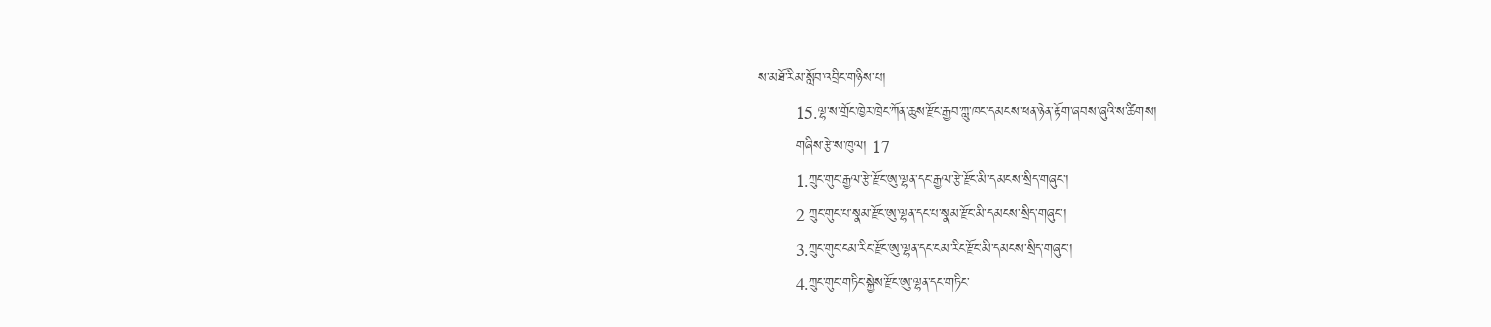ས་མཐོ་རིམ་སློབ་འབྲིང་གཉིས་པ།
        15.ལྷ་ས་གྲོང་ཁྱེར་ཁྲེང་ཀོན་ཆུས་རྫོང་རྒྱབ་ཀླུ་ཁང་དམངས་ཕན་ཉེན་རྟོག་ཞབས་ཞུའི་ས་ཚིགས།
        གཞིས་རྩེ་ས་ཁུལ། 17
        1.ཀྲུང་གུང་རྒྱལ་རྩེ་རྫོང་ཨུ་ལྷན་དང་རྒྱལ་རྩེ་རྫོང་མི་དམངས་སྲིད་གཞུང་།
        2 ཀྲུང་གུང་པ་སྣམ་རྫོང་ཨུ་ལྷན་དང་པ་སྣམ་རྫོང་མི་དམངས་སྲིད་གཞུང་།
        3.ཀྲུང་གུང་ངམ་རིང་རྫོང་ཨུ་ལྷན་དང་ངམ་རིང་རྫོང་མི་དམངས་སྲིད་གཞུང་།
        4.ཀྲུང་གུང་གཏིང་སྐྱེས་རྫོང་ཨུ་ལྷན་དང་གཏིང་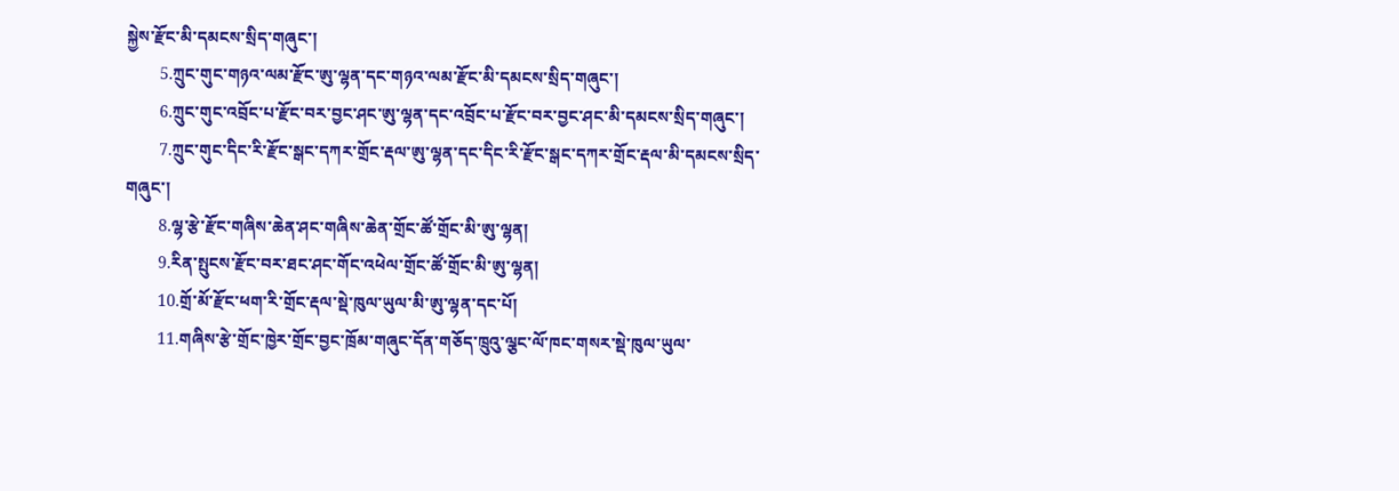སྐྱེས་རྫོང་མི་དམངས་སྲིད་གཞུང་།
        5.ཀྲུང་གུང་གཉའ་ལམ་རྫོང་ཨུ་ལྷན་དང་གཉའ་ལམ་རྫོང་མི་དམངས་སྲིད་གཞུང་།
        6.ཀྲུང་གུང་འབྲོང་པ་རྫོང་བར་བྱང་ཤང་ཨུ་ལྷན་དང་འབྲོང་པ་རྫོང་བར་བྱང་ཤང་མི་དམངས་སྲིད་གཞུང་།
        7.ཀྲུང་གུང་དིང་རི་རྫོང་སྒང་དཀར་གྲོང་རྡལ་ཨུ་ལྷན་དང་དིང་རི་རྫོང་སྒང་དཀར་གྲོང་རྡལ་མི་དམངས་སྲིད་གཞུང་།
        8.ལྷ་རྩེ་རྫོང་གཞིས་ཆེན་ཤང་གཞིས་ཆེན་གྲོང་ཚོ་གྲོང་མི་ཨུ་ལྷན།
        9.རིན་སྤུངས་རྫོང་བར་ཐང་ཤང་གོང་འཕེལ་གྲོང་ཚོ་གྲོང་མི་ཨུ་ལྷན།
        10.གྲོ་མོ་རྫོང་ཕག་རི་གྲོང་རྡལ་སྡེ་ཁུལ་ཡུལ་མི་ཨུ་ལྷན་དང་པོ།
        11.གཞིས་རྩེ་གྲོང་ཁྱེར་གྲོང་བྱང་ཁྲོམ་གཞུང་དོན་གཅོད་ཁྲུའུ་ལྕང་ལོ་ཁང་གསར་སྡེ་ཁུལ་ཡུལ་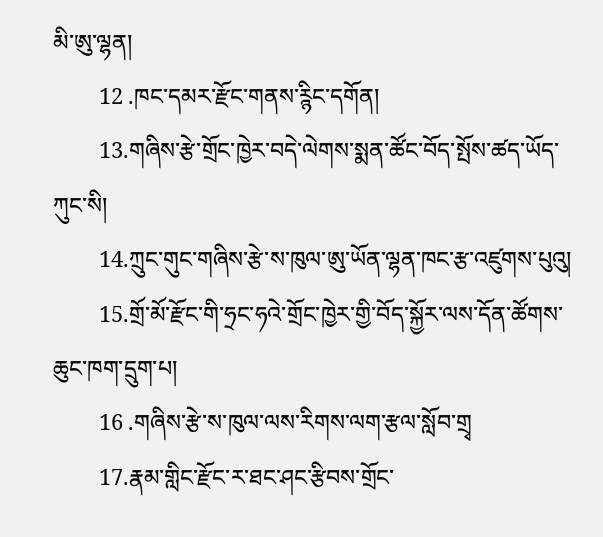མི་ཨུ་ལྷན།
        12 .ཁང་དམར་རྫོང་གནས་ཪྙིང་དགོན།
        13.གཞིས་རྩེ་གྲོང་ཁྱེར་བདེ་ལེགས་སྨན་ཚོང་བོད་སྤོས་ཚད་ཡོད་ཀུང་སི།
        14.ཀྲུང་གུང་གཞིས་རྩེ་ས་ཁུལ་ཨུ་ཡོན་ལྷན་ཁང་རྩ་འཛུགས་པུའུ།
        15.གྲོ་མོ་རྫོང་གི་ཧྲང་ཧའེ་གྲོང་ཁྱེར་གྱི་བོད་སྐྱོར་ལས་དོན་ཚོགས་ཆུང་ཁག་དྲུག་པ།
        16 .གཞིས་རྩེ་ས་ཁུལ་ལས་རིགས་ལག་རྩལ་སློབ་གྲྭ
        17.རྣམ་གླིང་རྫོང་ར་ཐང་ཤང་རྩིབས་གྲོང་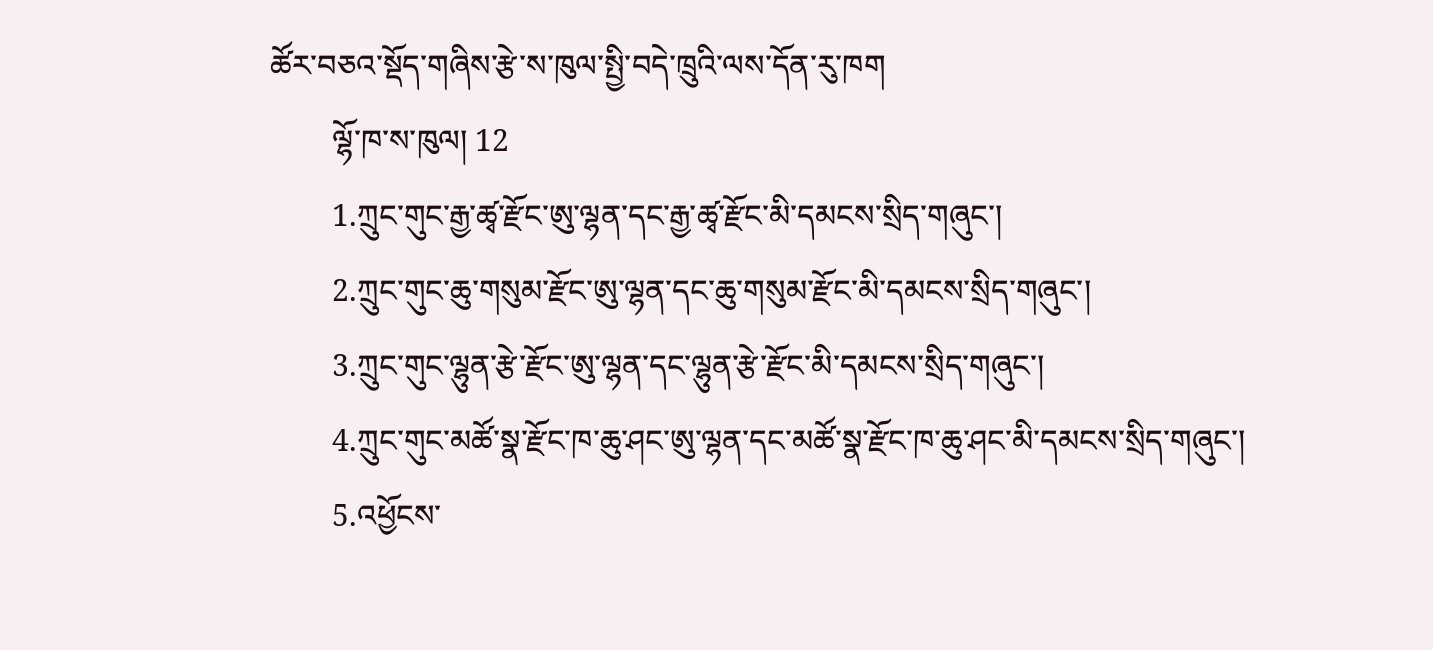ཚོར་བཅའ་སྡོད་གཞིས་རྩེ་ས་ཁུལ་སྤྱི་བདེ་ཁྲུའི་ལས་དོན་རུ་ཁག
        ལྷོ་ཁ་ས་ཁུལ། 12
        1.ཀྲུང་གུང་རྒྱ་ཚྭ་རྫོང་ཨུ་ལྷན་དང་རྒྱ་ཚྭ་རྫོང་མི་དམངས་སྲིད་གཞུང་།
        2.ཀྲུང་གུང་ཆུ་གསུམ་རྫོང་ཨུ་ལྷན་དང་ཆུ་གསུམ་རྫོང་མི་དམངས་སྲིད་གཞུང་།
        3.ཀྲུང་གུང་ལྷུན་རྩེ་རྫོང་ཨུ་ལྷན་དང་ལྷུན་རྩེ་རྫོང་མི་དམངས་སྲིད་གཞུང་།
        4.ཀྲུང་གུང་མཚོ་སྣ་རྫོང་ཁ་ཆུ་ཤང་ཨུ་ལྷན་དང་མཚོ་སྣ་རྫོང་ཁ་ཆུ་ཤང་མི་དམངས་སྲིད་གཞུང་།
        5.འཕྱོངས་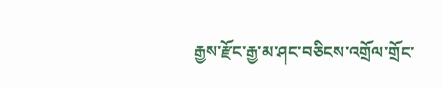རྒྱས་རྫོང་རྒྱ་མ་ཤང་བཅིངས་འགྲོལ་གྲོང་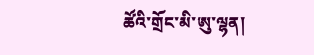ཚོའི་གྲོང་མི་ཨུ་ལྷན།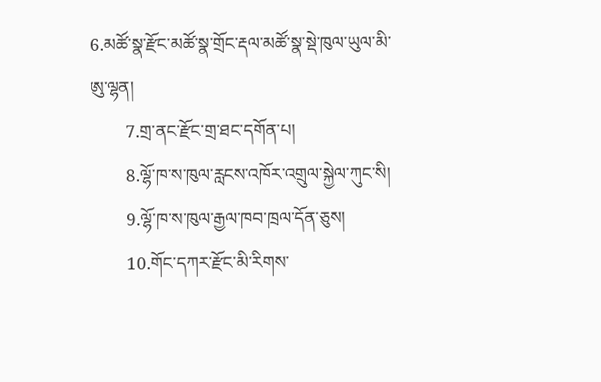6.མཚོ་སྣ་རྫོང་མཚོ་སྣ་གྲོང་རྡལ་མཚོ་སྣ་སྡེ་ཁུལ་ཡུལ་མི་ཨུ་ལྷན།
        7.གྲ་ནང་རྫོང་གྲ་ཐང་དགོན་པ།
        8.ལྷོ་ཁ་ས་ཁུལ་རླངས་འཁོར་འགྲུལ་སྐྱེལ་ཀུང་སི།
        9.ལྷོ་ཁ་ས་ཁུལ་རྒྱལ་ཁབ་ཁྲལ་དོན་ཅུས།
        10.གོང་དཀར་རྫོང་མི་རིགས་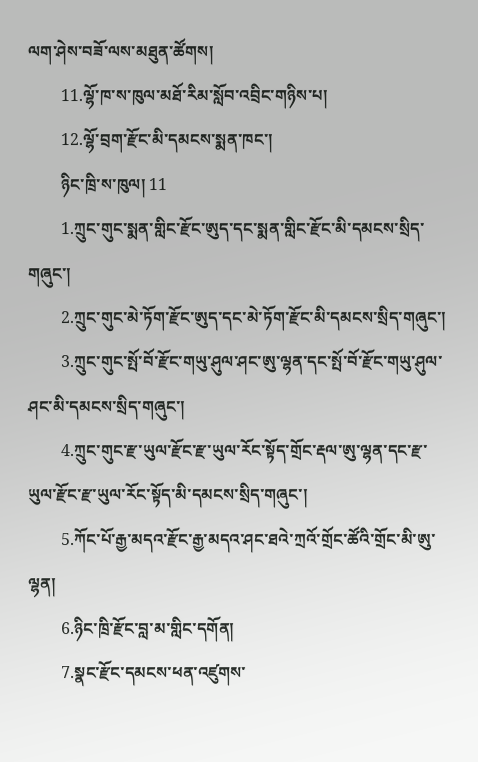ལག་ཤེས་བཟོ་ལས་མཐུན་ཚོགས།
        11.ལྷོ་ཁ་ས་ཁུལ་མཐོ་རིམ་སློབ་འབྲིང་གཉིས་པ།
        12.ལྷོ་བྲག་རྫོང་མི་དམངས་སྨན་ཁང་།
        ཉིང་ཁྲི་ས་ཁུལ། 11
        1.ཀྲུང་གུང་སྨན་གླིང་རྫོང་ཨུད་དང་སྨན་གླིང་རྫོང་མི་དམངས་སྲིད་གཞུང་།
        2.ཀྲུང་གུང་མེ་ཏོག་རྫོང་ཨུད་དང་མེ་ཏོག་རྫོང་མི་དམངས་སྲིད་གཞུང་།
        3.ཀྲུང་གུང་སྤོ་བོ་རྫོང་གཡུ་ཤུལ་ཤང་ཨུ་ལྷན་དང་སྤོ་བོ་རྫོང་གཡུ་ཤུལ་ཤང་མི་དམངས་སྲིད་གཞུང་།
        4.ཀྲུང་གུང་རྫ་ཡུལ་རྫོང་རྫ་ཡུལ་རོང་སྟོད་གྲོང་རྡལ་ཨུ་ལྷན་དང་རྫ་ཡུལ་རྫོང་རྫ་ཡུལ་རོང་སྟོད་མི་དམངས་སྲིད་གཞུང་།
        5.ཀོང་པོ་རྒྱ་མདའ་རྫོང་རྒྱ་མདའ་ཤང་ཐའེ་ཀྲའོ་གྲོང་ཚོའི་གྲོང་མི་ཨུ་ལྷན།
        6.ཉིང་ཁྲི་རྫོང་བླ་མ་གླིང་དགོན།
        7.སྣང་རྫོང་དམངས་ཕན་འཛུགས་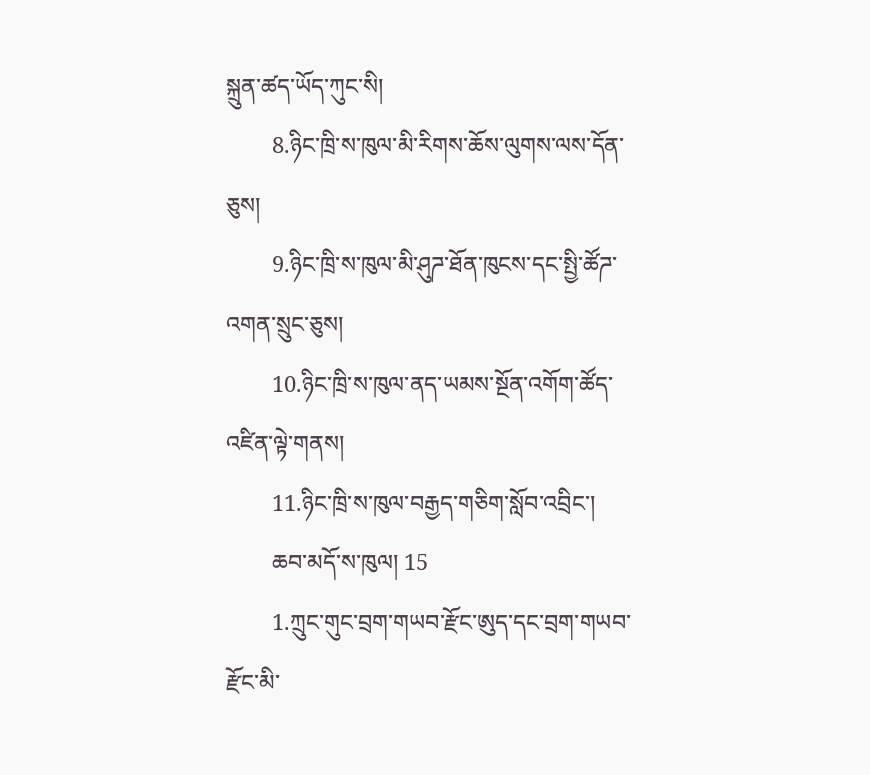སྐྲུན་ཚད་ཡོད་ཀུང་སི།
        8.ཉིང་ཁྲི་ས་ཁུལ་མི་རིགས་ཆོས་ལུགས་ལས་དོན་ཅུས།
        9.ཉིང་ཁྲི་ས་ཁུལ་མི་ཤུཌ་ཐོན་ཁུངས་དང་སྤྱི་ཚོཌ་འགན་སྲུང་ཅུས།
        10.ཉིང་ཁྲི་ས་ཁུལ་ནད་ཡམས་སྔོན་འགོག་ཚོད་འཛིན་ལྟེ་གནས།
        11.ཉིང་ཁྲི་ས་ཁུལ་བརྒྱད་གཅིག་སློབ་འབྲིང་།
        ཆབ་མདོ་ས་ཁུལ། 15
        1.ཀྲུང་གུང་བྲག་གཡབ་རྫོང་ཨུད་དང་བྲག་གཡབ་རྫོང་མི་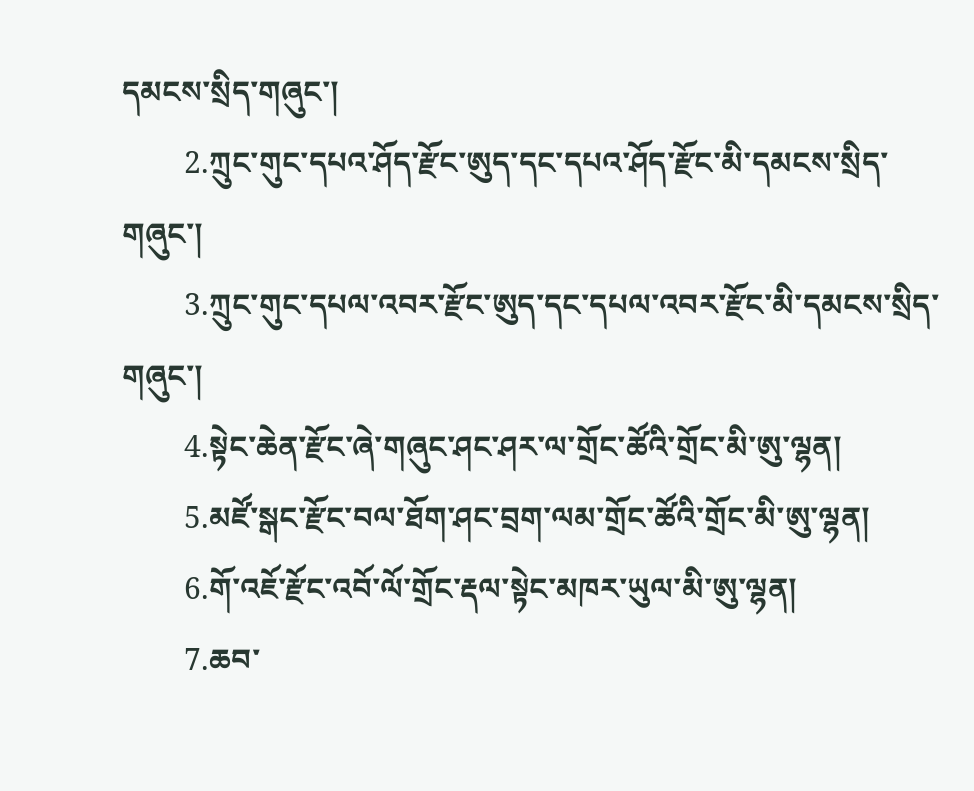དམངས་སྲིད་གཞུང་།
        2.ཀྲུང་གུང་དཔའ་ཤོད་རྫོང་ཨུད་དང་དཔའ་ཤོད་རྫོང་མི་དམངས་སྲིད་གཞུང་།
        3.ཀྲུང་གུང་དཔལ་འབར་རྫོང་ཨུད་དང་དཔལ་འབར་རྫོང་མི་དམངས་སྲིད་གཞུང་།
        4.སྟེང་ཆེན་རྫོང་ཞེ་གཞུང་ཤང་ཤར་ལ་གྲོང་ཚོའི་གྲོང་མི་ཨུ་ལྷན།
        5.མཛོ་སྒང་རྫོང་བལ་ཐོག་ཤང་བྲག་ལམ་གྲོང་ཚོའི་གྲོང་མི་ཨུ་ལྷན།
        6.གོ་འཇོ་རྫོང་འབོ་ལོ་གྲོང་རྡལ་སྟེང་མཁར་ཡུལ་མི་ཨུ་ལྷན།
        7.ཆབ་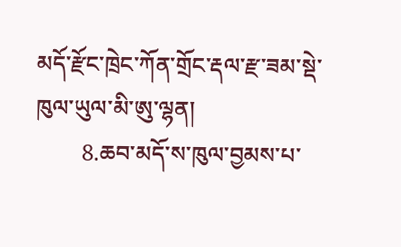མདོ་རྫོང་ཁྲེང་ཀོན་གྲོང་རྡལ་རྫ་ཟམ་སྡེ་ཁུལ་ཡུལ་མི་ཨུ་ལྷན།
        8.ཆབ་མདོ་ས་ཁུལ་བྱམས་པ་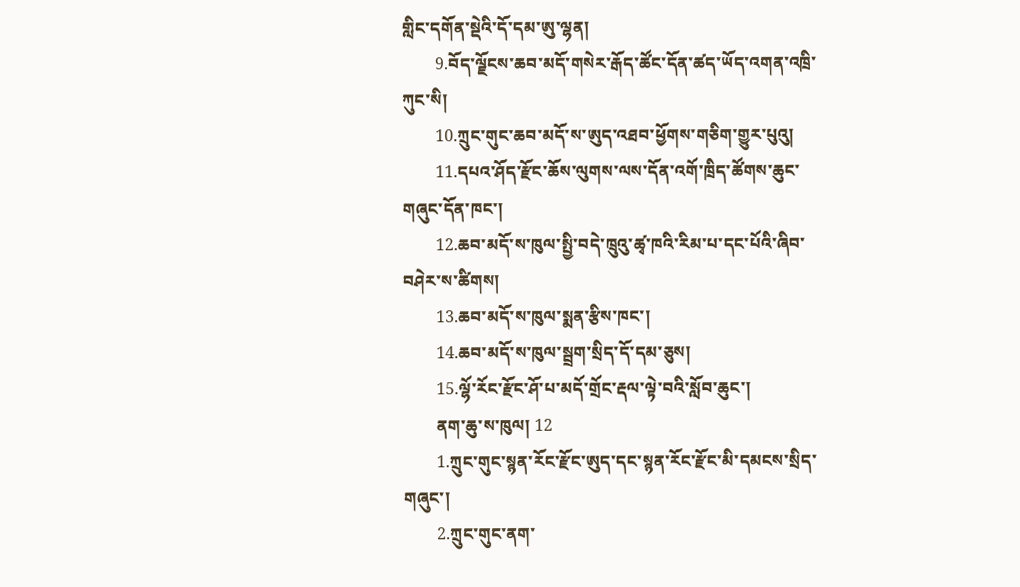གླིང་དགོན་སྡེའི་དོ་དམ་ཨུ་ལྷན།
        9.བོད་ལྗོངས་ཆབ་མདོ་གསེར་རྒོད་ཚོང་དོན་ཚད་ཡོད་འགན་འཁྲི་ཀུང་སི།
        10.ཀྲུང་གུང་ཆབ་མདོ་ས་ཨུད་འཐབ་ཕྱོགས་གཅིག་གྱུར་པུའུ།
        11.དཔའ་ཤོད་རྫོང་ཆོས་ལུགས་ལས་དོན་འགོ་ཁྲིད་ཚོགས་ཆུང་གཞུང་དོན་ཁང་།
        12.ཆབ་མདོ་ས་ཁུལ་སྤྱི་བདེ་ཁྲུའུ་ཚྭ་ཁའི་རིམ་པ་དང་པོའི་ཞིབ་བཤེར་ས་ཚིགས།
        13.ཆབ་མདོ་ས་ཁུལ་སྨན་རྩིས་ཁང་།
        14.ཆབ་མདོ་ས་ཁུལ་སྦྲག་སྲིད་དོ་དམ་ཅུས།
        15.ལྷོ་རོང་རྫོང་ཤོ་པ་མདོ་གྲོང་རྡལ་ལྟེ་བའི་སློབ་ཆུང་།
        ནག་ཆུ་ས་ཁུལ། 12
        1.ཀྲུང་གུང་སྙན་རོང་རྫོང་ཨུད་དང་སྙན་རོང་རྫོང་མི་དམངས་སྲིད་གཞུང་།
        2.ཀྲུང་གུང་ནག་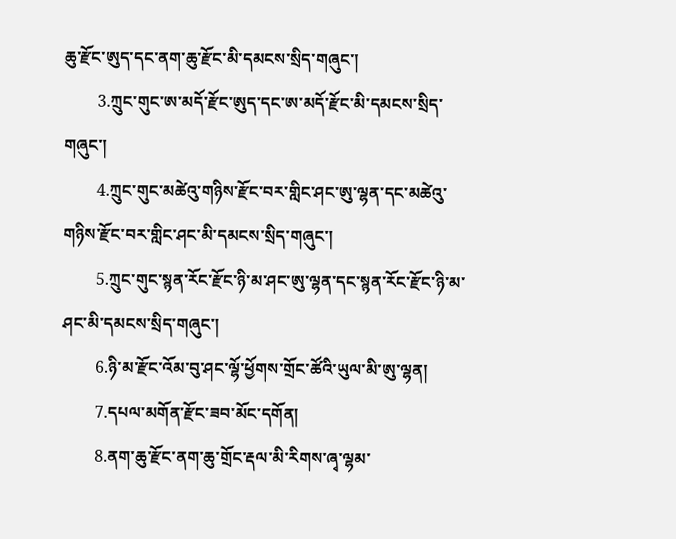ཆུ་རྫོང་ཨུད་དང་ནག་ཆུ་རྫོང་མི་དམངས་སྲིད་གཞུང་།
        3.ཀྲུང་གུང་ཨ་མདོ་རྫོང་ཨུད་དང་ཨ་མདོ་རྫོང་མི་དམངས་སྲིད་གཞུང་།
        4.ཀྲུང་གུང་མཚེའུ་གཉིས་རྫོང་བར་གླིང་ཤང་ཨུ་ལྷན་དང་མཚེའུ་གཉིས་རྫོང་བར་གླིང་ཤང་མི་དམངས་སྲིད་གཞུང་།
        5.ཀྲུང་གུང་སྙན་རོང་རྫོང་ཉི་མ་ཤང་ཨུ་ལྷན་དང་སྙན་རོང་རྫོང་ཉི་མ་ཤང་མི་དམངས་སྲིད་གཞུང་།
        6.ཉི་མ་རྫོང་འོམ་བུ་ཤང་ལྷོ་ཕྱོགས་གྲོང་ཚོའི་ཡུལ་མི་ཨུ་ལྷན།
        7.དཔལ་མགོན་རྫོང་ཟབ་མོང་དགོན།
        8.ནག་ཆུ་རྫོང་ནག་ཆུ་གྲོང་རྡལ་མི་རིགས་ཞྭ་ལྷམ་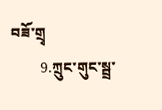བཟོ་གྲྭ
        9.ཀྲུང་གུང་སྦྲ་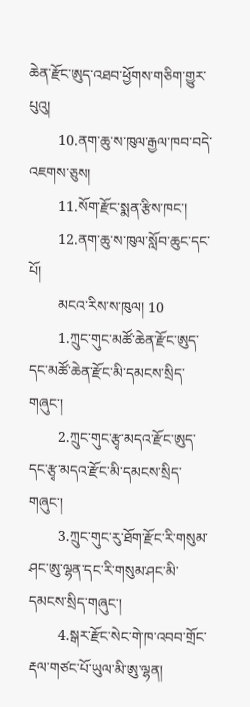ཆེན་རྫོང་ཨུད་འཐབ་ཕྱོགས་གཅིག་གྱུར་པུའུ།
        10.ནག་ཆུ་ས་ཁུལ་རྒྱལ་ཁབ་བདེ་འཇགས་ཅུས།
        11.སོག་རྫོང་སྨན་རྩིས་ཁང་།
        12.ནག་ཆུ་ས་ཁུལ་སློབ་ཆུང་དང་པོ།
        མངའ་རིས་ས་ཁུལ། 10
        1.ཀྲུང་གུང་མཚོ་ཆེན་རྫོང་ཨུད་དང་མཚོ་ཆེན་རྫོང་མི་དམངས་སྲིད་གཞུང་།
        2.ཀྲུང་གུང་རྩྭ་མདའ་རྫོང་ཨུད་དང་རྩྭ་མདའ་རྫོང་མི་དམངས་སྲིད་གཞུང་།
        3.ཀྲུང་གུང་རུ་ཐོག་རྫོང་རི་གསུམ་ཤང་ཨུ་ལྷན་དང་རི་གསུམ་ཤང་མི་དམངས་སྲིད་གཞུང་།
        4.སྒར་རྫོང་སེང་གེ་ཁ་འབབ་གྲོང་རྡལ་གཙང་པོ་ཡུལ་མི་ཨུ་ལྷན།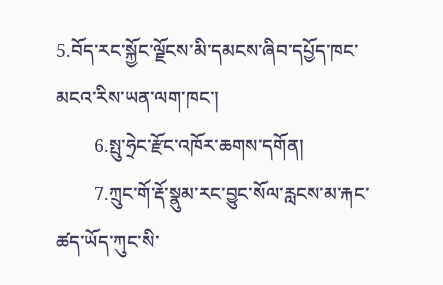5.བོད་རང་སྐྱོང་ལྗོངས་མི་དམངས་ཞིབ་དཔྱོད་ཁང་མངའ་རིས་ཡན་ལག་ཁང་།
        6.སྤུ་ཧྲེང་རྫོང་འཁོར་ཆགས་དགོན།
        7.ཀྲུང་གོ་རྡོ་སྣུམ་རང་བྱུང་སོལ་རླངས་མ་རྐང་ཚད་ཡོད་ཀུང་སི་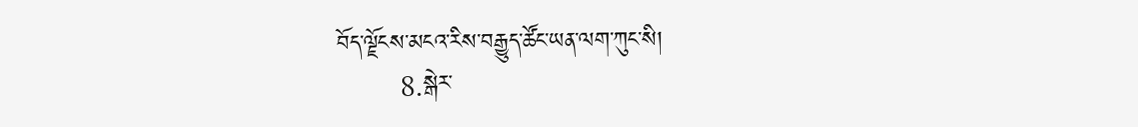བོད་ལྗོངས་མངའ་རིས་བརྒྱུད་ཚོང་ཡན་ལག་ཀུང་སི།
        8.སྒེར་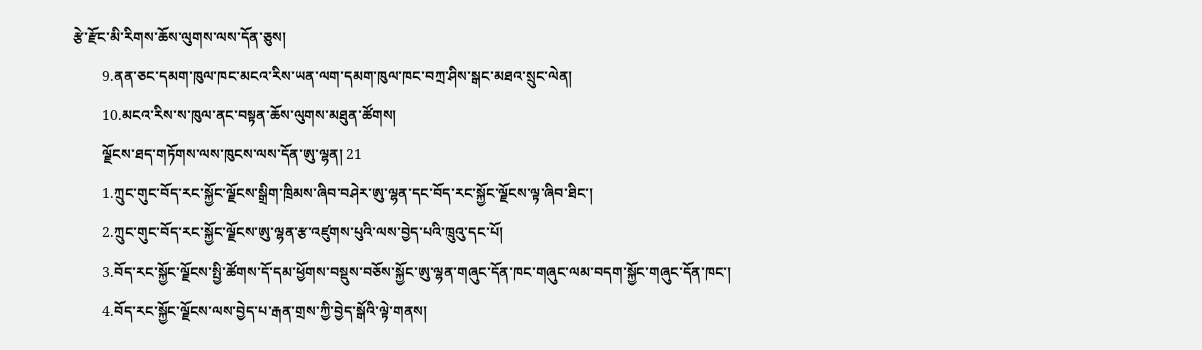རྩེ་རྫོང་མི་རིགས་ཆོས་ལུགས་ལས་དོན་ཅུས།
        9.ནན་ཅང་དམག་ཁུལ་ཁང་མངའ་རིས་ཡན་ལག་དམག་ཁུལ་ཁང་བཀྲ་ཤིས་སྒང་མཐའ་སྲུང་ལེན།
        10.མངའ་རིས་ས་ཁུལ་ནང་བསྟན་ཆོས་ལུགས་མཐུན་ཚོགས།
        ལྗོངས་ཐད་གཏོགས་ལས་ཁུངས་ལས་དོན་ཨུ་ལྷན། 21
        1.ཀྲུང་གུང་བོད་རང་སྐྱོང་ལྗོངས་སྒྲིག་ཁྲིམས་ཞིབ་བཤེར་ཨུ་ལྷན་དང་བོད་རང་སྐྱོང་ལྗོངས་ལྟ་ཞིབ་ཐིང་།
        2.ཀྲུང་གུང་བོད་རང་སྐྱོང་ལྗོངས་ཨུ་ལྷན་རྩ་འཛུགས་པུའི་ལས་བྱེད་པའི་ཁྲུའུ་དང་པོ།
        3.བོད་རང་སྐྱོང་ལྗོངས་སྤྱི་ཚོགས་དོ་དམ་ཕྱོགས་བསྡུས་བཅོས་སྐྱོང་ཨུ་ལྷན་གཞུང་དོན་ཁང་གཞུང་ལམ་བདག་སྐྱོང་གཞུང་དོན་ཁང་།
        4.བོད་རང་སྐྱོང་ལྗོངས་ལས་བྱེད་པ་རྒན་གྲས་ཀྱི་བྱེད་སྒོའི་ལྟེ་གནས།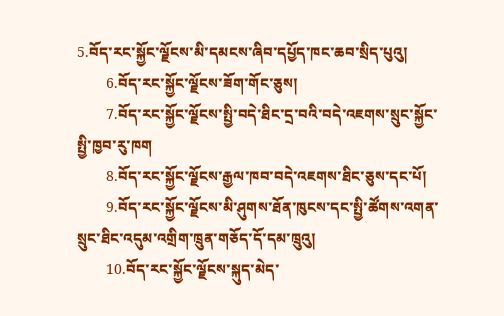5.བོད་རང་སྐྱོང་ལྗོངས་མི་དམངས་ཞིབ་དཔྱོད་ཁང་ཆབ་སྲིད་པུའུ།
        6.བོད་རང་སྐྱོང་ལྗོངས་ཟོག་གོང་ཅུས།
        7.བོད་རང་སྐྱོང་ལྗོངས་སྤྱི་བདེ་ཐིང་དྲ་བའི་བདེ་འཇགས་སྲུང་སྐྱོང་སྤྱི་ཁྱབ་རུ་ཁག
        8.བོད་རང་སྐྱོང་ལྗོངས་རྒྱལ་ཁབ་བདེ་འཇགས་ཐིང་ཅུས་དང་པོ།
        9.བོད་རང་སྐྱོང་ལྗོངས་མི་ཤུགས་ཐོན་ཁུངས་དང་སྤྱི་ཚོགས་འགན་སྲུང་ཐིང་འདུམ་འགྲིག་ཁྲུན་གཅོད་དོ་དམ་ཁྲུའུ།
        10.བོད་རང་སྐྱོང་ལྗོངས་སྐུད་མེད་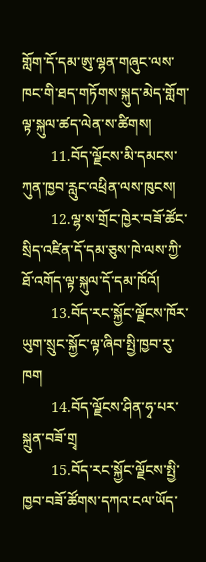གློག་དོ་དམ་ཨུ་ལྷན་གཞུང་ལས་ཁང་གི་ཐད་གཏོགས་སྐུད་མེད་གློག་ལྟ་སྐུལ་ཚད་ལེན་ས་ཚིགས།
        11.བོད་ལྗོངས་མི་དམངས་ཀུན་ཁྱབ་རླུང་འཕྲིན་ལས་ཁུངས།
        12.ལྷ་ས་གྲོང་ཁྱེར་བཟོ་ཚོང་སྲིད་འཛིན་དོ་དམ་ཅུས་ཁེ་ལས་ཀྱི་ཐོ་འགོད་ལྟ་སྐུལ་དོ་དམ་ཁོའོ།
        13.བོད་རང་སྐྱོང་ལྗོངས་ཁོར་ཡུག་སྲུང་སྐྱོང་ལྟ་ཞིབ་སྤྱི་ཁྱབ་རུ་ཁག
        14.བོད་ལྗོངས་ཤིན་ཧྭ་པར་སྐྲུན་བཟོ་གྲྭ
        15.བོད་རང་སྐྱོང་ལྗོངས་སྤྱི་ཁྱབ་བཟོ་ཚོགས་དཀའ་ངལ་ཡོད་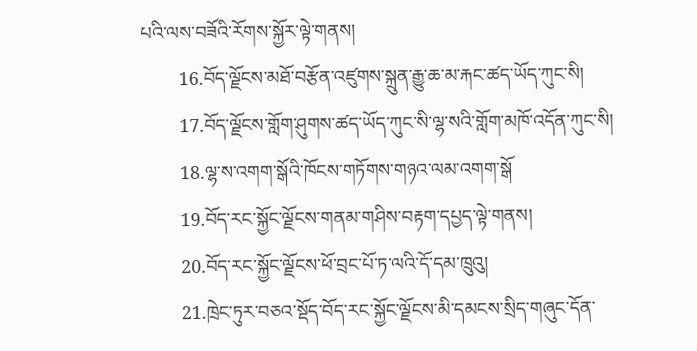པའི་ལས་བཟོའི་རོགས་སྐྱོར་ལྟེ་གནས།
        16.བོད་ལྗོངས་མཐོ་བརྩོན་འཛུགས་སྐྲུན་རྒྱུ་ཆ་མ་རྐང་ཚད་ཡོད་ཀུང་སི།
        17.བོད་ལྗོངས་གློག་ཤུགས་ཚད་ཡོད་ཀུང་སི་ལྷ་སའི་གློག་མཁོ་འདོན་ཀུང་སི།
        18.ལྷ་ས་འགག་སྒོའི་ཁོངས་གཏོགས་གཉའ་ལམ་འགག་སྒོ
        19.བོད་རང་སྐྱོང་ལྗོངས་གནམ་གཤིས་བརྟག་དཔྱད་ལྟེ་གནས།
        20.བོད་རང་སྐྱོང་ལྗོངས་ཕོ་བྲང་པོ་ཏ་ལའི་དོ་དམ་ཁྲུའུ།
        21.ཁྲེང་ཏུར་བཅའ་སྡོད་བོད་རང་སྐྱོང་ལྗོངས་མི་དམངས་སྲིད་གཞུང་དོན་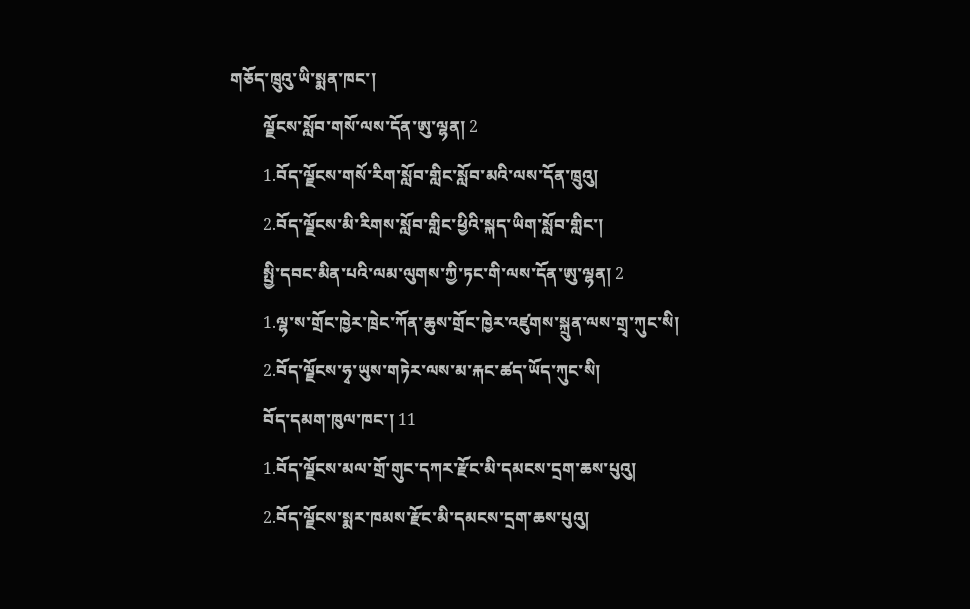གཅོད་ཁྲུའུ་ཡི་སྨན་ཁང་།
        ལྗོངས་སློབ་གསོ་ལས་དོན་ཨུ་ལྷན། 2
        1.བོད་ལྗོངས་གསོ་རིག་སློབ་གླིང་སློབ་མའི་ལས་དོན་ཁྲུའུ།
        2.བོད་ལྗོངས་མི་རིགས་སློབ་གླིང་ཕྱིའི་སྐད་ཡིག་སློབ་གླིང་།
        སྤྱི་དབང་མིན་པའི་ལམ་ལུགས་ཀྱི་ཏང་གི་ལས་དོན་ཨུ་ལྷན། 2
        1.ལྷ་ས་གྲོང་ཁྱེར་ཁྲེང་ཀོན་ཆུས་གྲོང་ཁྱེར་འཛུགས་སྐྲུན་ལས་གྲྭ་ཀུང་སི།
        2.བོད་ལྗོངས་ཧྭ་ཡུས་གཏེར་ལས་མ་རྐང་ཚད་ཡོད་ཀུང་སི།
        བོད་དམག་ཁུལ་ཁང་། 11
        1.བོད་ལྗོངས་མལ་གྲོ་གུང་དཀར་རྫོང་མི་དམངས་དྲག་ཆས་པུའུ།
        2.བོད་ལྗོངས་སྨར་ཁམས་རྫོང་མི་དམངས་དྲག་ཆས་པུའུ།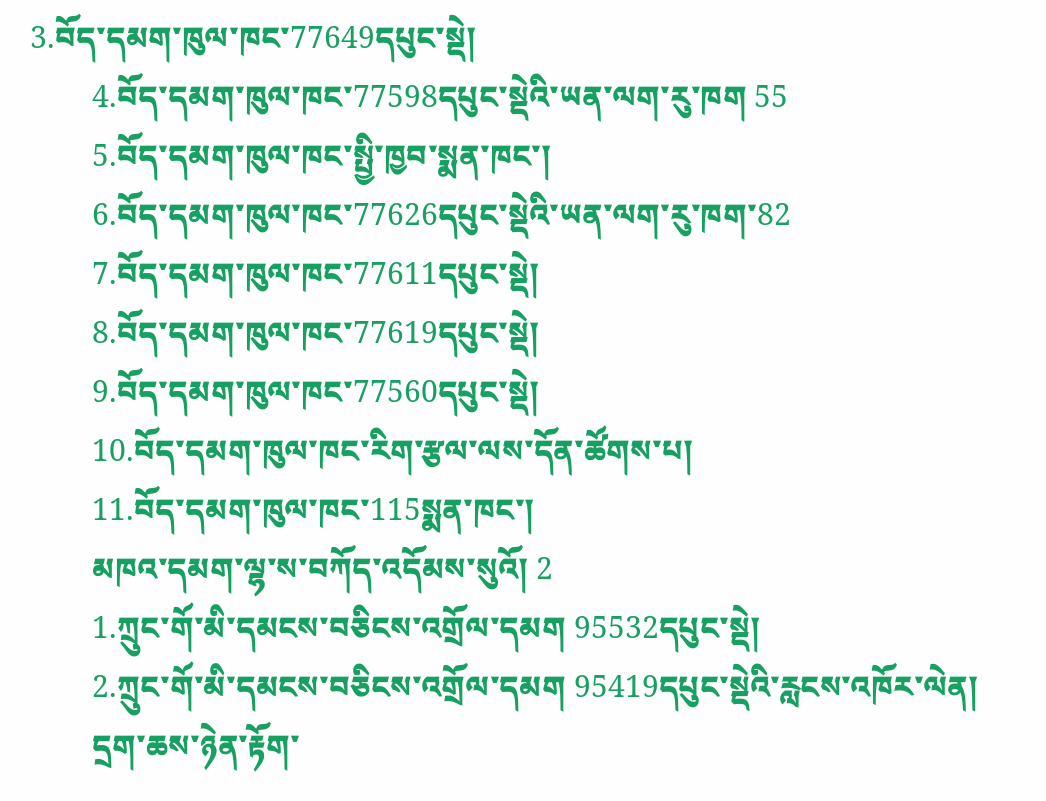3.བོད་དམག་ཁུལ་ཁང་77649དཔུང་སྡེ།
        4.བོད་དམག་ཁུལ་ཁང་77598དཔུང་སྡེའི་ཡན་ལག་རུ་ཁག 55
        5.བོད་དམག་ཁུལ་ཁང་སྤྱི་ཁྱབ་སྨན་ཁང་།
        6.བོད་དམག་ཁུལ་ཁང་77626དཔུང་སྡེའི་ཡན་ལག་རུ་ཁག་82
        7.བོད་དམག་ཁུལ་ཁང་77611དཔུང་སྡེ།
        8.བོད་དམག་ཁུལ་ཁང་77619དཔུང་སྡེ།
        9.བོད་དམག་ཁུལ་ཁང་77560དཔུང་སྡེ།
        10.བོད་དམག་ཁུལ་ཁང་རིག་རྩལ་ལས་དོན་ཚོགས་པ།
        11.བོད་དམག་ཁུལ་ཁང་115སྨན་ཁང་།
        མཁའ་དམག་ལྷ་ས་བཀོད་འདོམས་སུའོ། 2
        1.ཀྲུང་གོ་མི་དམངས་བཅིངས་འགྲོལ་དམག 95532དཔུང་སྡེ།
        2.ཀྲུང་གོ་མི་དམངས་བཅིངས་འགྲོལ་དམག 95419དཔུང་སྡེའི་རླངས་འཁོར་ལེན།
        དྲག་ཆས་ཉེན་རྟོག་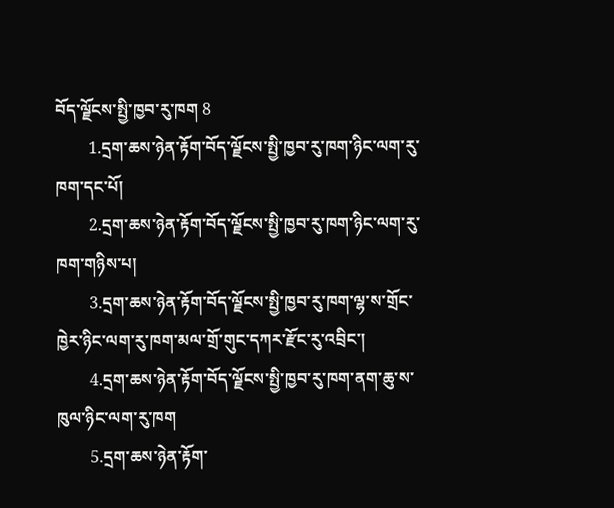བོད་ལྗོངས་སྤྱི་ཁྱབ་རུ་ཁག 8
        1.དྲག་ཆས་ཉེན་རྟོག་བོད་ལྗོངས་སྤྱི་ཁྱབ་རུ་ཁག་ཉིང་ལག་རུ་ཁག་དང་པོ།
        2.དྲག་ཆས་ཉེན་རྟོག་བོད་ལྗོངས་སྤྱི་ཁྱབ་རུ་ཁག་ཉིང་ལག་རུ་ཁག་གཉིས་པ།
        3.དྲག་ཆས་ཉེན་རྟོག་བོད་ལྗོངས་སྤྱི་ཁྱབ་རུ་ཁག་ལྷ་ས་གྲོང་ཁྱེར་ཉིང་ལག་རུ་ཁག་མལ་གྲོ་གུང་དཀར་རྫོང་རུ་འབྲིང་།
        4.དྲག་ཆས་ཉེན་རྟོག་བོད་ལྗོངས་སྤྱི་ཁྱབ་རུ་ཁག་ནག་ཆུ་ས་ཁུལ་ཉིང་ལག་རུ་ཁག
        5.དྲག་ཆས་ཉེན་རྟོག་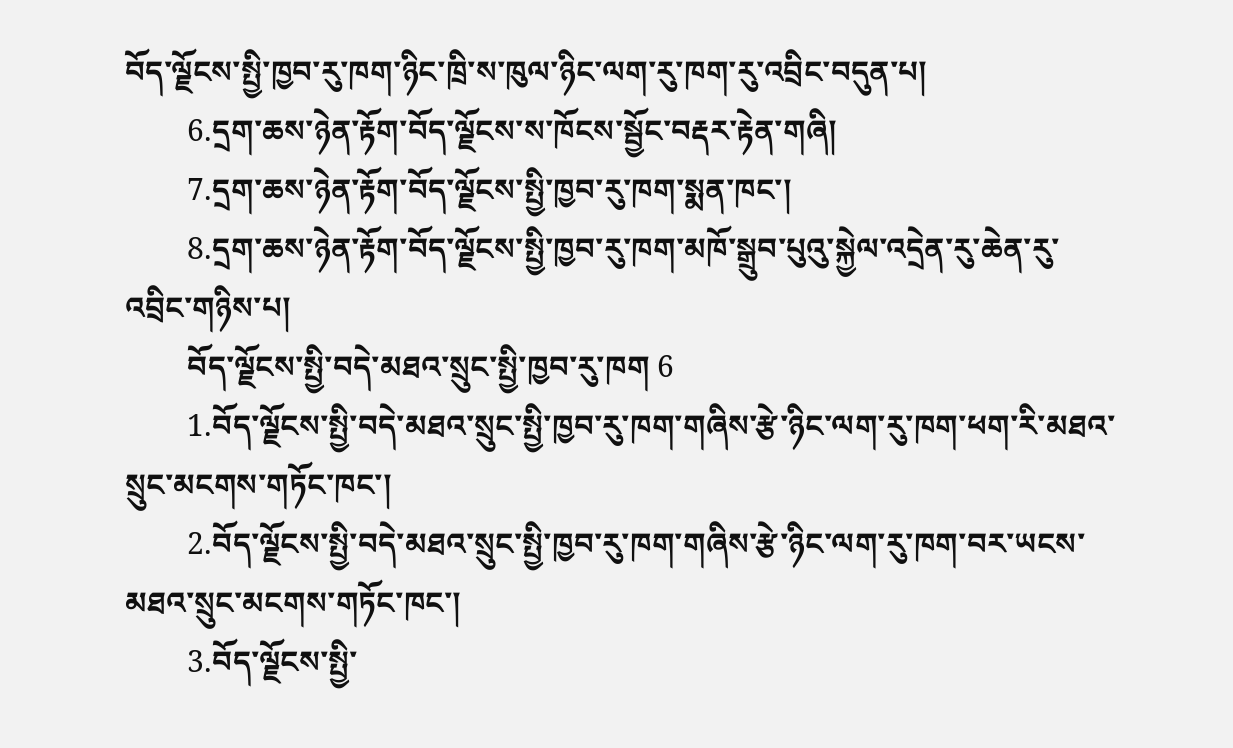བོད་ལྗོངས་སྤྱི་ཁྱབ་རུ་ཁག་ཉིང་ཁྲི་ས་ཁུལ་ཉིང་ལག་རུ་ཁག་རུ་འབྲིང་བདུན་པ།
        6.དྲག་ཆས་ཉེན་རྟོག་བོད་ལྗོངས་ས་ཁོངས་སྦྱོང་བརྡར་རྟེན་གཞི།
        7.དྲག་ཆས་ཉེན་རྟོག་བོད་ལྗོངས་སྤྱི་ཁྱབ་རུ་ཁག་སྨན་ཁང་།
        8.དྲག་ཆས་ཉེན་རྟོག་བོད་ལྗོངས་སྤྱི་ཁྱབ་རུ་ཁག་མཁོ་སྒྲུབ་པུའུ་སྐྱེལ་འདྲེན་རུ་ཆེན་རུ་འབྲིང་གཉིས་པ།
        བོད་ལྗོངས་སྤྱི་བདེ་མཐའ་སྲུང་སྤྱི་ཁྱབ་རུ་ཁག 6
        1.བོད་ལྗོངས་སྤྱི་བདེ་མཐའ་སྲུང་སྤྱི་ཁྱབ་རུ་ཁག་གཞིས་རྩེ་ཉིང་ལག་རུ་ཁག་ཕག་རི་མཐའ་སྲུང་མངགས་གཏོང་ཁང་།
        2.བོད་ལྗོངས་སྤྱི་བདེ་མཐའ་སྲུང་སྤྱི་ཁྱབ་རུ་ཁག་གཞིས་རྩེ་ཉིང་ལག་རུ་ཁག་བར་ཡངས་མཐའ་སྲུང་མངགས་གཏོང་ཁང་།
        3.བོད་ལྗོངས་སྤྱི་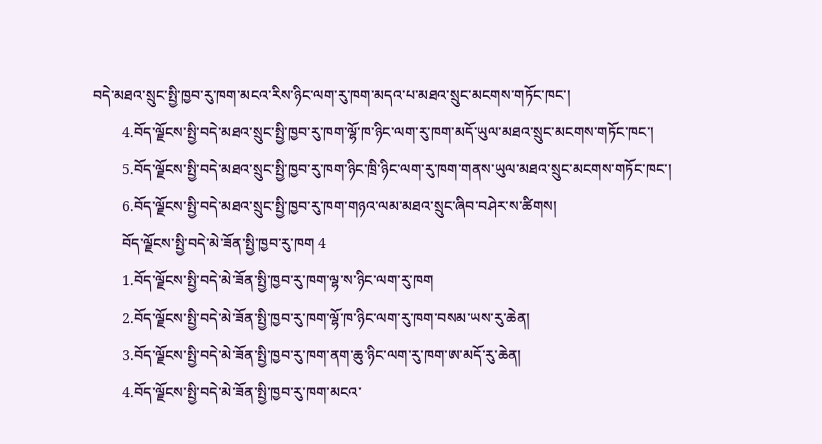བདེ་མཐའ་སྲུང་སྤྱི་ཁྱབ་རུ་ཁག་མངའ་རིས་ཉིང་ལག་རུ་ཁག་མདའ་པ་མཐའ་སྲུང་མངགས་གཏོང་ཁང་།
        4.བོད་ལྗོངས་སྤྱི་བདེ་མཐའ་སྲུང་སྤྱི་ཁྱབ་རུ་ཁག་ལྷོ་ཁ་ཉིང་ལག་རུ་ཁག་མདོ་ཡུལ་མཐའ་སྲུང་མངགས་གཏོང་ཁང་།
        5.བོད་ལྗོངས་སྤྱི་བདེ་མཐའ་སྲུང་སྤྱི་ཁྱབ་རུ་ཁག་ཉིང་ཁྲི་ཉིང་ལག་རུ་ཁག་གནས་ཡུལ་མཐའ་སྲུང་མངགས་གཏོང་ཁང་།
        6.བོད་ལྗོངས་སྤྱི་བདེ་མཐའ་སྲུང་སྤྱི་ཁྱབ་རུ་ཁག་གཉའ་ལམ་མཐའ་སྲུང་ཞིབ་བཤེར་ས་ཚིགས།
        བོད་ལྗོངས་སྤྱི་བདེ་མེ་ཟོན་སྤྱི་ཁྱབ་རུ་ཁག 4
        1.བོད་ལྗོངས་སྤྱི་བདེ་མེ་ཟོན་སྤྱི་ཁྱབ་རུ་ཁག་ལྷ་ས་ཉིང་ལག་རུ་ཁག
        2.བོད་ལྗོངས་སྤྱི་བདེ་མེ་ཟོན་སྤྱི་ཁྱབ་རུ་ཁག་ལྷོ་ཁ་ཉིང་ལག་རུ་ཁག་བསམ་ཡས་རུ་ཆེན།
        3.བོད་ལྗོངས་སྤྱི་བདེ་མེ་ཟོན་སྤྱི་ཁྱབ་རུ་ཁག་ནག་ཆུ་ཉིང་ལག་རུ་ཁག་ཨ་མདོ་རུ་ཆེན།
        4.བོད་ལྗོངས་སྤྱི་བདེ་མེ་ཟོན་སྤྱི་ཁྱབ་རུ་ཁག་མངའ་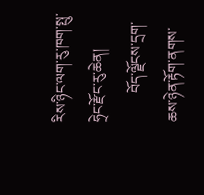རིས་ཉིང་ལག་རུ་ཁག་སྤུ་ཧྲེང་རྫོང་རུ་ཆེན།
        བོད་ལྗོངས་དྲག་ཆས་ཉེན་རྟོག་ནགས་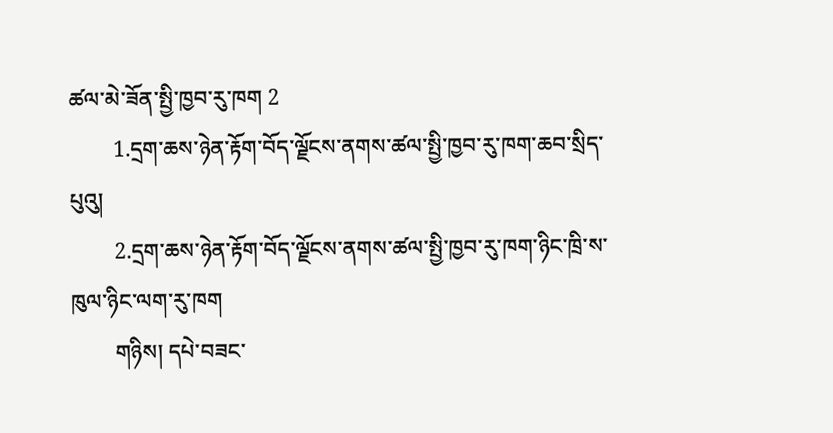ཚལ་མེ་ཟོན་སྤྱི་ཁྱབ་རུ་ཁག 2
        1.དྲག་ཆས་ཉེན་རྟོག་བོད་ལྗོངས་ནགས་ཚལ་སྤྱི་ཁྱབ་རུ་ཁག་ཆབ་སྲིད་པུའུ།
        2.དྲག་ཆས་ཉེན་རྟོག་བོད་ལྗོངས་ནགས་ཚལ་སྤྱི་ཁྱབ་རུ་ཁག་ཉིང་ཁྲི་ས་ཁུལ་ཉིང་ལག་རུ་ཁག
        གཉིས། དཔེ་བཟང་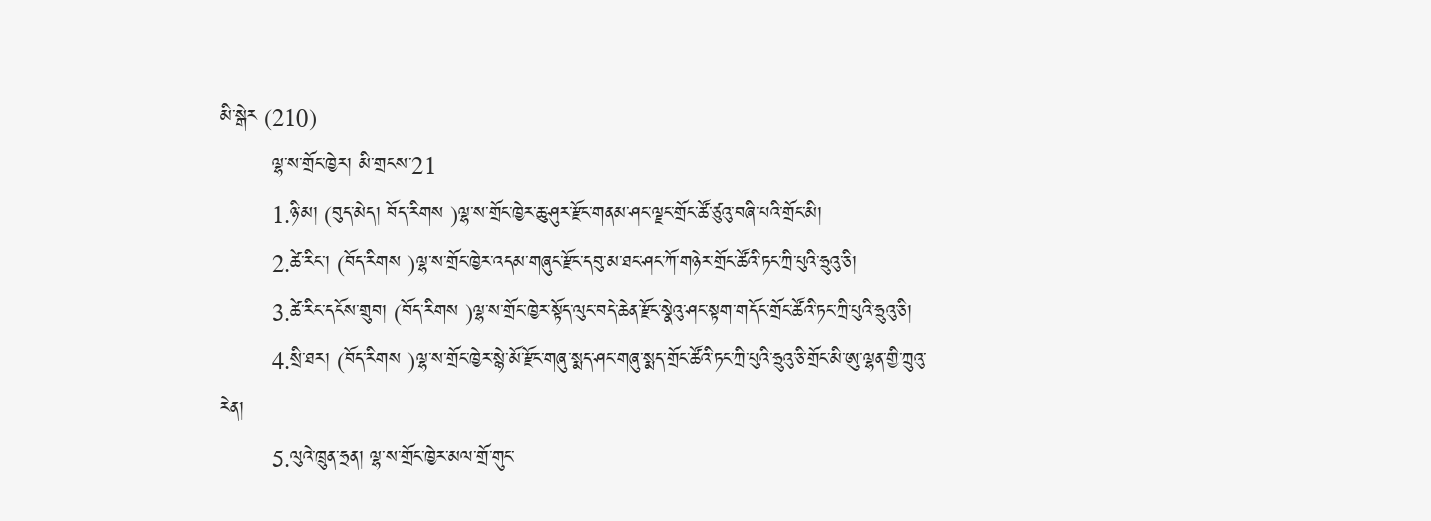མི་སྒེར (210)
        ལྷ་ས་གྲོང་ཁྱེར། མི་གྲངས་21
        1.ཉི་མ། (བུད་མེད། བོད་རིགས )ལྷ་ས་གྲོང་ཁྱེར་ཆུ་ཤུར་རྫོང་གནམ་ཤང་ལྗང་གྲོང་ཚོ་ཙུའུ་བཞི་པའི་གྲོང་མི།
        2.ཚེ་རིང་། (བོད་རིགས )ལྷ་ས་གྲོང་ཁྱེར་འདམ་གཞུང་རྫོང་དབུ་མ་ཐང་ཤང་ཀོ་གཉེར་གྲོང་ཚོའི་ཏང་ཀྲི་པུའི་ཧྲུའུ་ཅི།
        3.ཚེ་རིང་དངོས་གྲུབ། (བོད་རིགས )ལྷ་ས་གྲོང་ཁྱེར་སྟོད་ལུང་བདེ་ཆེན་རྫོང་སྣེའུ་ཤང་སྟག་གདོང་གྲོང་ཚོའི་ཏང་ཀྲི་པུའི་ཧྲུའུ་ཅི།
        4.སྲི་ཐར། (བོད་རིགས )ལྷ་ས་གྲོང་ཁྱེར་སྙེ་མོ་རྫོང་གཞུ་སྨད་ཤང་གཞུ་སྨད་གྲོང་ཚོའི་ཏང་ཀྲི་པུའི་ཧྲུའུ་ཅི་གྲོང་མི་ཨུ་ལྷན་གྱི་ཀྲུའུ་རེན།
        5.ལུའེ་ཁྲུན་ཧྲན། ལྷ་ས་གྲོང་ཁྱེར་མལ་གྲོ་གུང་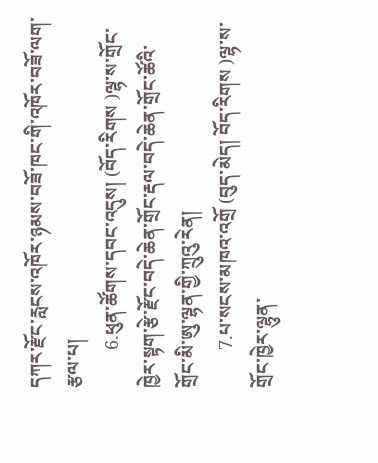དཀར་རྫོང་རླངས་འཁོར་ཉམས་བཟོ་ཁང་གི་འཁོར་བཟོ་ལག་རྩལ་པ།
        6.ཕུན་ཚོགས་དབང་འདུས། (བོད་རིགས )ལྷ་ས་གྲོང་ཁྱེར་སྟག་རྩེ་རྫོང་བདེ་ཆེན་གྲོང་རྡལ་བདེ་ཆེན་གྲོང་ཚོའི་གྲོང་མི་ཨུ་ལྷན་གྱི་ཀྲུའུ་རེན།
        7.པ་སངས་མཁའ་འགྲོ (བུད་མེད། བོད་རིགས )ལྷ་ས་གྲོང་ཁྱེར་ལྷུན་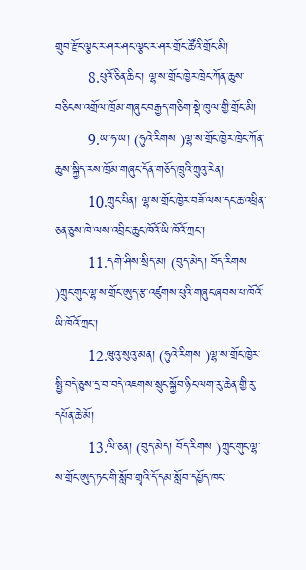གྲུབ་རྫོང་ལྕང་ར་ཤར་ཤང་ལྕང་ར་ཤར་གྲོང་ཚོའི་གྲོང་མི།
        8.པུའོ་ཅིན་ཆིང་། ལྷ་ས་གྲོང་ཁྱེར་ཁྲེང་ཀོན་ཆུས་བཅིངས་འགྲོལ་ཁྲོམ་གཞུང་བརྒྱད་གཅིག་སྡེ་ཁུལ་གྱི་གྲོང་མི།
        9.ཡ་ཧ་ཡ། (ཧུའེ་རིགས )ལྷ་ས་གྲོང་ཁྱེར་ཁྲེང་ཀོན་ཆུས་སྐྱིད་རས་ཁྲོམ་གཞུང་དོན་གཅོད་ཁྲུའི་ཀྲུའུ་རེན།
        10.ཀྲུང་པིན། ལྷ་ས་གྲོང་ཁྱེར་བཟོ་ལས་དང་ཆ་འཕྲིན་ཅན་ཅུས་ཁེ་ལས་འབྲིང་ཆུང་ཁོའོ་ཡི་ཁོའོ་ཀྲང་།
        11.དགེ་ཤིས་སྲིད་མ། (བུད་མེད། བོད་རིགས )ཀྲུང་གུང་ལྷ་ས་གྲོང་ཨུད་རྩ་འཛུགས་པུའི་གཞུང་ཞབས་པ་ཁོའོ་ཡི་ཁོའོ་ཀྲང་།
        12.ཝུའུ་སུའུ་མན། (ཧུའེ་རིགས )ལྷ་ས་གྲོང་ཁྱེར་སྤྱི་བདེ་ཅུས་དྲ་བ་བདེ་འཇགས་སྲུང་སྐྱོབ་ཉིང་ལག་རུ་ཆེན་གྱི་རུ་དཔོན་ཆེ་མོ།
        13.ལི་ཅན། (བུད་མེད། བོད་རིགས )ཀྲུང་གུང་ལྷ་ས་གྲོང་ཨུད་ཏང་གི་སློབ་གྲྭའི་དོ་དམ་སློབ་དཔྱོད་ཁང་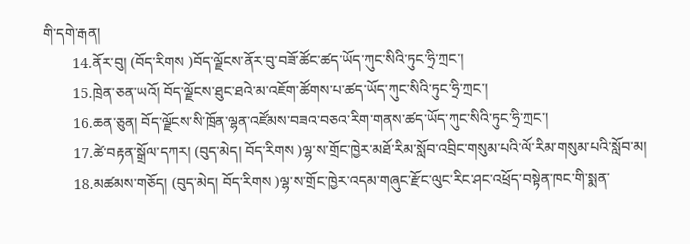གི་དགེ་རྒན།
        14.ནོར་བུ། (བོད་རིགས )བོད་ལྗོངས་ནོར་བུ་བཟོ་ཚོང་ཚད་ཡོད་ཀུང་སིའི་ཏུང་ཧྲི་ཀྲང་།
        15.ཁྲེན་ཅན་ཡའོ། བོད་ལྗོངས་ཐུང་ཐའེ་མ་འཇོག་ཚོགས་པ་ཚད་ཡོད་ཀུང་སིའི་ཏུང་ཧྲི་ཀྲང་།
        16.ཆན་ཅུན། བོད་ལྗོངས་སི་ཁྲོན་ལྷན་འཛོམས་བཟའ་བཅའ་རིག་གནས་ཚད་ཡོད་ཀུང་སིའི་ཏུང་ཧྲི་ཀྲང་།
        17.ཚེ་བརྟན་སྒྲོལ་དཀར། (བུད་མེད། བོད་རིགས )ལྷ་ས་གྲོང་ཁྱེར་མཐོ་རིམ་སློབ་འབྲིང་གསུམ་པའི་ལོ་རིམ་གསུམ་པའི་སློབ་མ།
        18.མཚམས་གཅོད། (བུད་མེད། བོད་རིགས )ལྷ་ས་གྲོང་ཁྱེར་འདམ་གཞུང་རྫོང་ལུང་རིང་ཤང་འཕྲོད་བསྟེན་ཁང་གི་སྨན་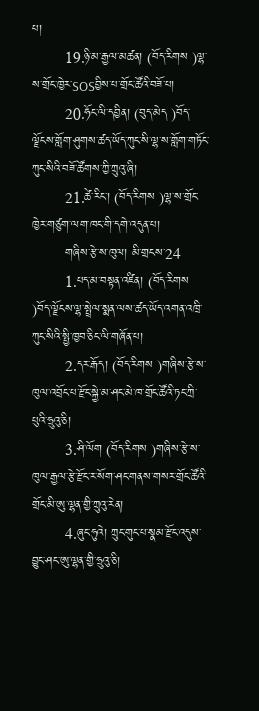པ།
        19.ཉི་མ་རྒྱལ་མཚན། (བོད་རིགས )ལྷ་ས་གྲོང་ཁྱེར་SOSབྱིས་པ་གྲོང་ཚོའི་བཟོ་པ།
        20.ཧོང་ལི་དབྱིན། (བུད་མེད )བོད་ལྗོངས་གློག་ཤུགས་ཚད་ཡོད་ཀུང་སི་ལྷ་ས་གློག་གཏོང་ཀུང་སིའི་བཟོ་ཚོགས་ཀྱི་ཀྲུའུ་ཞི།
        21.ཚེ་རིང་། (བོད་རིགས )ལྷ་ས་གྲོང་ཁྱེར་གཙུག་ལག་ཁང་གི་དགེ་འདུན་པ།
        གཞིས་རྩེ་ས་ཁུལ། མི་གྲངས་24
        1.པད་མ་བསྟན་འཛིན། (བོད་རིགས )བོད་ལྗོངས་ལྷ་སྤྲེལ་སྨན་ལས་ཚད་ཡོད་འགན་འཁྲི་ཀུང་སིའི་སྤྱི་ཁྱབ་ཅིང་ལི་གཞོན་པ།
        2.དར་རྒོད། (བོད་རིགས )གཞིས་རྩེ་ས་ཁུལ་འབྲོང་པ་རྫོང་སྐྱེ་མ་ཤང་མེ་ཁ་གྲོང་ཚོའི་ཏང་ཀྲི་པུའི་ཧྲུའུ་ཅི།
        3.ཤི་ལོག (བོད་རིགས )གཞིས་རྩེ་ས་ཁུལ་རྒྱལ་རྩེ་རྫོང་ར་སོག་ཤང་གནས་གསར་གྲོང་ཚོའི་གྲོང་མི་ཨུ་ལྷན་གྱི་ཀྲུའུ་རེན།
        4.ཞུང་ཧུའེ། ཀྲུང་གུང་པ་སྣམ་རྫོང་འདུས་བྱུང་ཤང་ཨུ་ལྷན་གྱི་ཧྲུའུ་ཅི།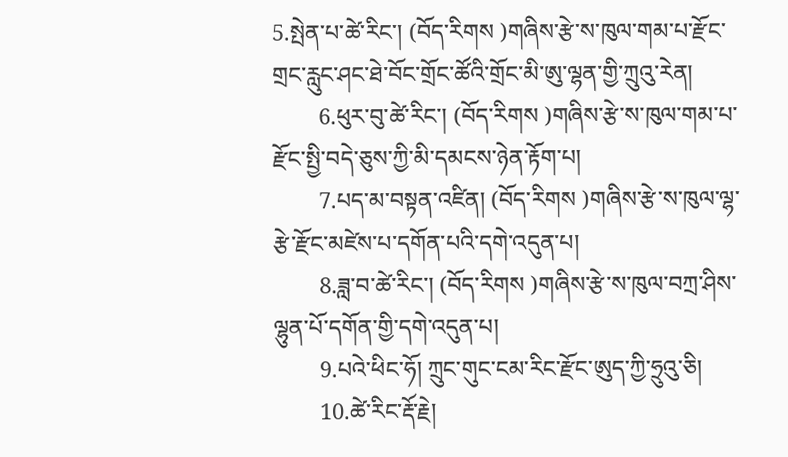5.སྤེན་པ་ཚེ་རིང་། (བོད་རིགས )གཞིས་རྩེ་ས་ཁུལ་གམ་པ་རྫོང་གྲང་རླུང་ཤང་ཐེ་བོང་གྲོང་ཚོའི་གྲོང་མི་ཨུ་ལྷན་གྱི་ཀྲུའུ་རེན།
        6.ཕུར་བུ་ཚེ་རིང་། (བོད་རིགས )གཞིས་རྩེ་ས་ཁུལ་གམ་པ་རྫོང་སྤྱི་བདེ་ཅུས་ཀྱི་མི་དམངས་ཉེན་རྟོག་པ།
        7.པད་མ་བསྟན་འཛིན། (བོད་རིགས )གཞིས་རྩེ་ས་ཁུལ་ལྷ་རྩེ་རྫོང་མཛེས་པ་དགོན་པའི་དགེ་འདུན་པ།
        8.ཟླ་བ་ཚེ་རིང་། (བོད་རིགས )གཞིས་རྩེ་ས་ཁུལ་བཀྲ་ཤིས་ལྷུན་པོ་དགོན་གྱི་དགེ་འདུན་པ།
        9.པའེ་ཕིང་ཧོ། ཀྲུང་གུང་ངམ་རིང་རྫོང་ཨུད་ཀྱི་ཧྲུའུ་ཅི།
        10.ཚེ་རིང་རྡོ་རྗེ།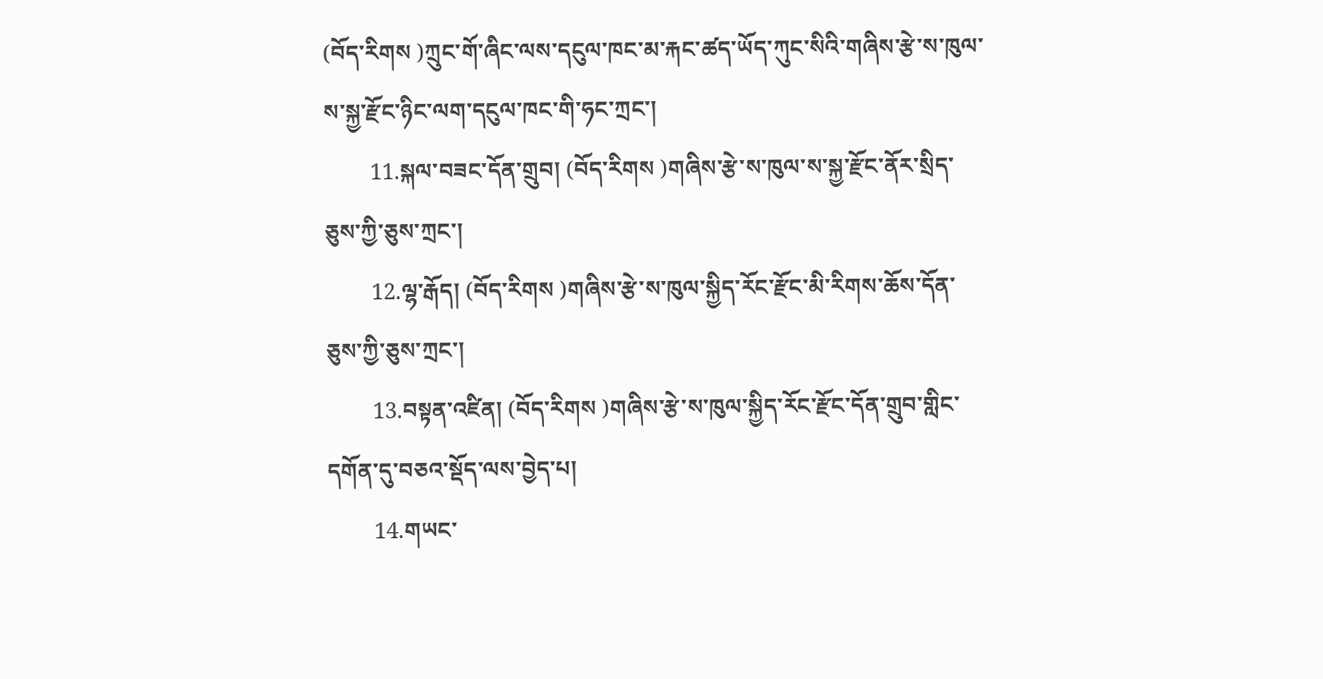(བོད་རིགས )ཀྲུང་གོ་ཞིང་ལས་དངུལ་ཁང་མ་རྐང་ཚད་ཡོད་ཀུང་སིའི་གཞིས་རྩེ་ས་ཁུལ་ས་སྐྱ་རྫོང་ཉིང་ལག་དངུལ་ཁང་གི་ཧང་ཀྲང་།
        11.སྐལ་བཟང་དོན་གྲུབ། (བོད་རིགས )གཞིས་རྩེ་ས་ཁུལ་ས་སྐྱ་རྫོང་ནོར་སྲིད་ཅུས་ཀྱི་ཅུས་ཀྲང་།
        12.ལྷ་རྒོད། (བོད་རིགས )གཞིས་རྩེ་ས་ཁུལ་སྐྱིད་རོང་རྫོང་མི་རིགས་ཆོས་དོན་ཅུས་ཀྱི་ཅུས་ཀྲང་།
        13.བསྟན་འཛིན། (བོད་རིགས )གཞིས་རྩེ་ས་ཁུལ་སྐྱིད་རོང་རྫོང་དོན་གྲུབ་གླིང་དགོན་དུ་བཅའ་སྡོད་ལས་བྱེད་པ།
        14.གཡང་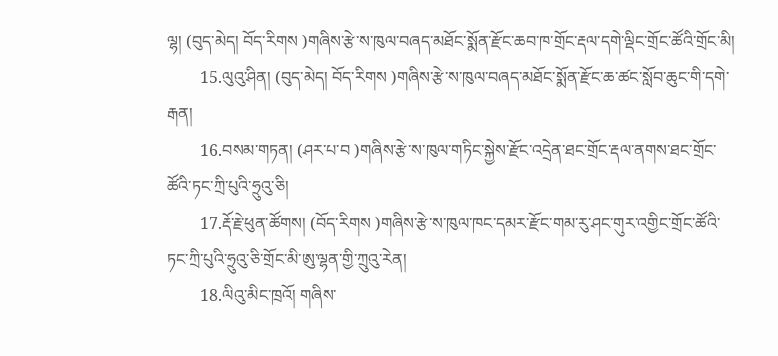ལྷ། (བུད་མེད། བོད་རིགས )གཞིས་རྩེ་ས་ཁུལ་བཞད་མཐོང་སྨོན་རྫོང་ཆབ་ཁ་གྲོང་རྡལ་དགེ་ལྡིང་གྲོང་ཚོའི་གྲོང་མི།
        15.ལུའུ་ཤིན། (བུད་མེད། བོད་རིགས )གཞིས་རྩེ་ས་ཁུལ་བཞད་མཐོང་སྨོན་རྫོང་ཆ་ཚང་སློབ་ཆུང་གི་དགེ་རྒན།
        16.བསམ་གཏན། (ཤར་པ་བ )གཞིས་རྩེ་ས་ཁུལ་གཏིང་སྐྱེས་རྫོང་འདྲེན་ཐང་གྲོང་རྡལ་ནགས་ཐང་གྲོང་ཚོའི་ཏང་ཀྲི་པུའི་ཧྲུའུ་ཅི།
        17.རྡོ་རྗེ་ཕུན་ཚོགས། (བོད་རིགས )གཞིས་རྩེ་ས་ཁུལ་ཁང་དམར་རྫོང་གམ་རུ་ཤང་གུར་འགྱིང་གྲོང་ཚོའི་ཏང་ཀྲི་པུའི་ཧྲུའུ་ཅི་གྲོང་མི་ཨུ་ལྷན་གྱི་ཀྲུའུ་རེན།
        18.ལིའུ་མིང་ཁྲའོ། གཞིས་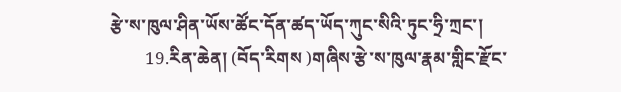རྩེ་ས་ཁུལ་ཤིན་ཡོས་ཚོང་དོན་ཚད་ཡོད་ཀུང་སིའི་ཏུང་ཧྲི་ཀྲང་།
        19.རིན་ཆེན། (བོད་རིགས )གཞིས་རྩེ་ས་ཁུལ་རྣམ་གླིང་རྫོང་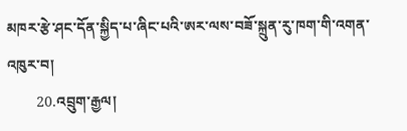མཁར་རྩེ་ཤང་དོན་སྐྱིད་པ་ཞིང་པའི་ཨར་ལས་བཟོ་སྐྲུན་རུ་ཁག་གི་འགན་འཁུར་བ།
        20.འབྲུག་རྒྱལ།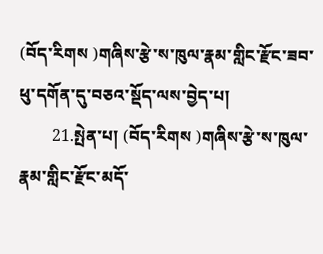(བོད་རིགས )གཞིས་རྩེ་ས་ཁུལ་རྣམ་གླིང་རྫོང་ཟབ་ཕུ་དགོན་དུ་བཅའ་སྡོད་ལས་བྱེད་པ།
        21.སྤེན་པ། (བོད་རིགས )གཞིས་རྩེ་ས་ཁུལ་རྣམ་གླིང་རྫོང་མདོ་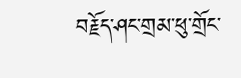བརྗོད་ཤང་གྲམ་ཕུ་གྲོང་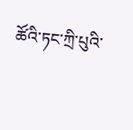ཚོའི་ཏང་ཀྲི་པུའི་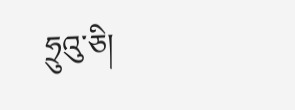ཧྲུའུ་ཅི།